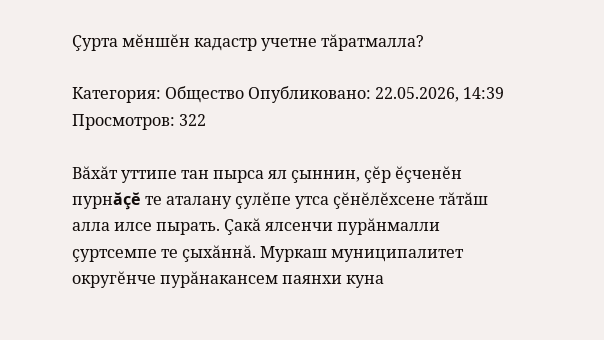Çурта мĕншĕн кадастр учетне тăратмалла?

Категория: Общество Опубликовано: 22.05.2026, 14:39 Просмотров: 322

Вăхăт уттипе тан пырса ял çыннин, çĕр ĕçченĕн пурнăçĕ те аталану çулĕпе утса çĕнĕлĕхсене тăтăш алла илсе пырать. Çакă ялсенчи пурăнмалли çуртсемпе те çыхăннă. Муркаш муниципалитет округĕнче пурăнакансем паянхи куна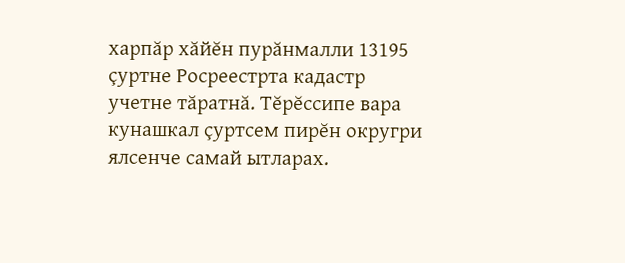харпăр хăйĕн пурăнмалли 13195 çуртне Росреестрта кадастр учетне тăратнă. Тĕрĕссипе вара кунашкал çуртсем пирĕн округри ялсенче самай ытларах.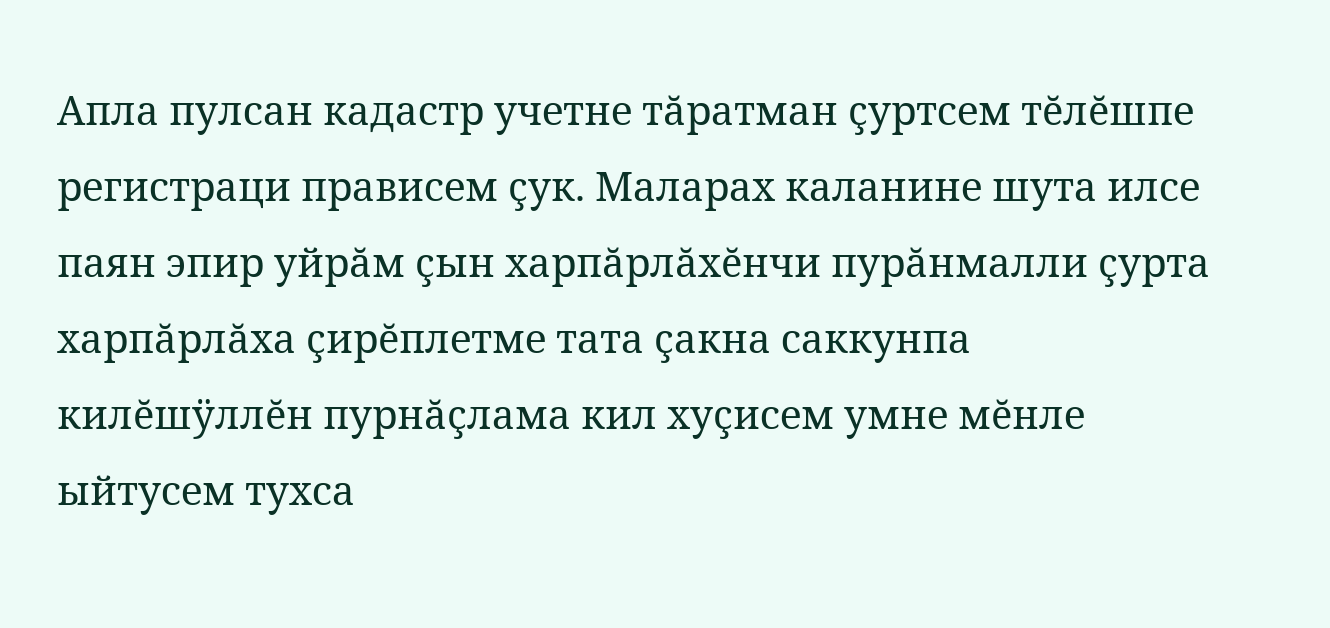Апла пулсан кадастр учетне тăратман çуртсем тĕлĕшпе регистраци прависем çук. Маларах каланине шута илсе паян эпир уйрăм çын харпăрлăхĕнчи пурăнмалли çурта харпăрлăха çирĕплетме тата çакна саккунпа килĕшÿллĕн пурнăçлама кил хуçисем умне мĕнле ыйтусем тухса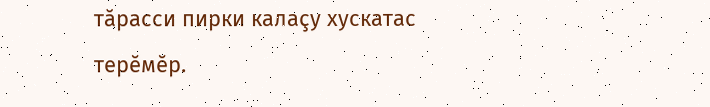тăрасси пирки калаçу хускатас терĕмĕр.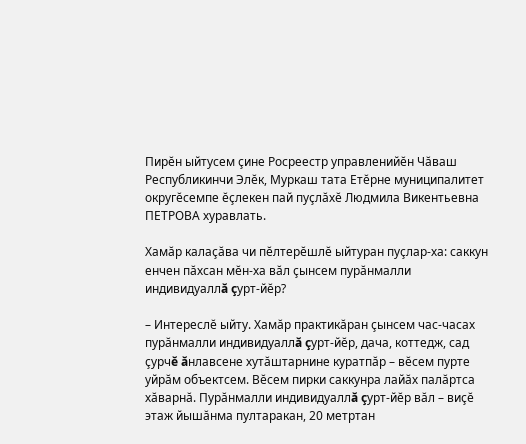Пирĕн ыйтусем çине Росреестр управленийĕн Чăваш Республикинчи Элĕк, Муркаш тата Етĕрне муниципалитет округĕсемпе ĕçлекен пай пуçлăхĕ Людмила Викентьевна ПЕТРОВА хуравлать.

Хамăр калаçăва чи пĕлтерĕшлĕ ыйтуран пуçлар-ха: саккун енчен пăхсан мĕн-ха вăл çынсем пурăнмалли индивидуаллă çурт-йĕр?

– Интереслĕ ыйту. Хамăр практикăран çынсем час-часах пурăнмалли индивидуаллă çурт-йĕр, дача, коттедж, сад çурчĕ ăнлавсене хутăштарнине куратпăр – вĕсем пурте уйрăм объектсем. Вĕсем пирки саккунра лайăх палăртса хăварнă. Пурăнмалли индивидуаллă çурт-йĕр вăл – виçĕ этаж йышăнма пултаракан, 20 метртан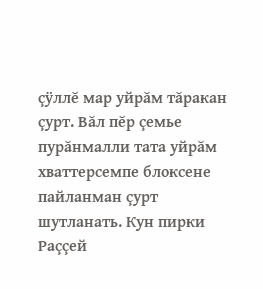çÿллĕ мар уйрăм тăракан çурт. Вăл пĕр çемье пурăнмалли тата уйрăм хваттерсемпе блоксене пайланман çурт шутланать. Кун пирки Раççей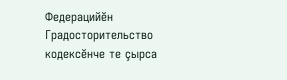Федерацийĕн Градосторительство кодексĕнче те çырса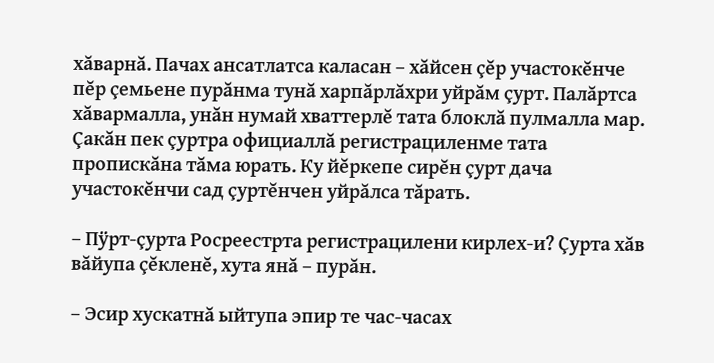хăварнă. Пачах ансатлатса каласан – хăйсен çĕр участокĕнче пĕр çемьене пурăнма тунă харпăрлăхри уйрăм çурт. Палăртса хăвармалла, унăн нумай хваттерлĕ тата блоклă пулмалла мар. Çакăн пек çуртра официаллă регистрациленме тата пропискăна тăма юрать. Ку йĕркепе сирĕн çурт дача участокĕнчи сад çуртĕнчен уйрăлса тăрать.

– Пÿрт-çурта Росреестрта регистрацилени кирлех-и? Çурта хăв вăйупа çĕкленĕ, хута янă – пурăн.

– Эсир хускатнă ыйтупа эпир те час-часах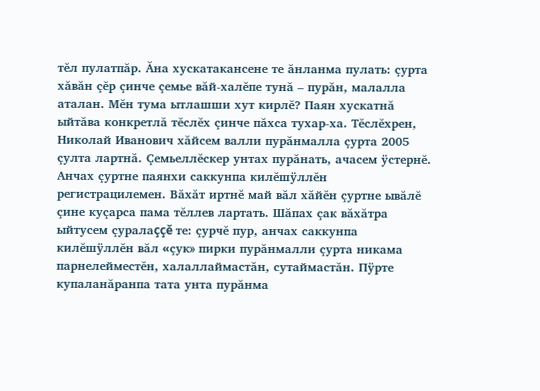тĕл пулатпăр. Ăна хускатакансене те ăнланма пулать: çурта хăвăн çĕр çинче çемье вăй-халĕпе тунă – пурăн, малалла аталан. Мĕн тума ытлашши хут кирлĕ? Паян хускатнă ыйтăва конкретлă тĕслĕх çинче пăхса тухар-ха. Тĕслĕхрен, Николай Иванович хăйсем валли пурăнмалла çурта 2005 çулта лартнă. Çемьеллĕскер унтах пурăнать, ачасем ÿстернĕ. Анчах çуртне паянхи саккунпа килĕшÿллĕн регистрацилемен. Вăхăт иртнĕ май вăл хăйĕн çуртне ывăлĕ çине куçарса пама тĕллев лартать. Шăпах çак вăхăтра ыйтусем çуралаççĕ те: çурчĕ пур, анчах саккунпа килĕшÿллĕн вăл «çук» пирки пурăнмалли çурта никама парнелейместĕн, халаллаймастăн, сутаймастăн. Пÿрте купаланăранпа тата унта пурăнма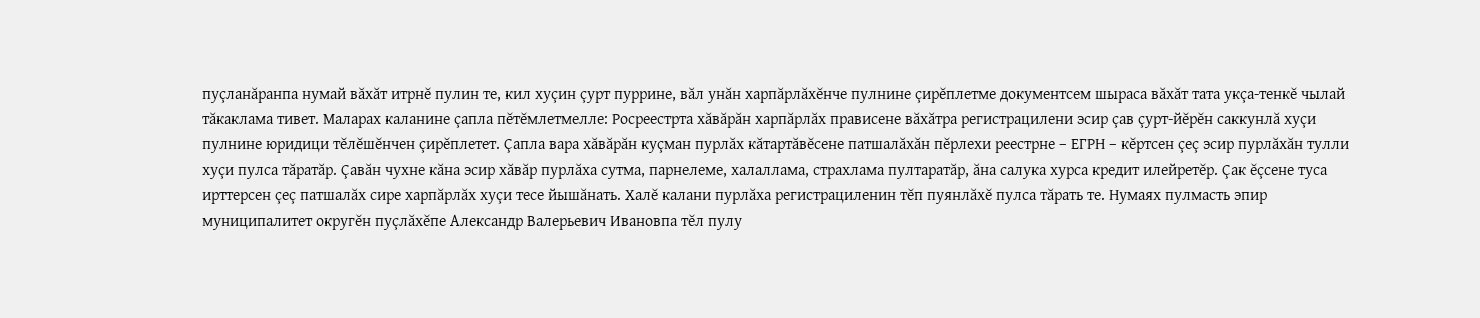пуçланăранпа нумай вăхăт итрнĕ пулин те, кил хуçин çурт пуррине, вăл унăн харпăрлăхĕнче пулнине çирĕплетме документсем шыраса вăхăт тата укçа-тенкĕ чылай тăкаклама тивет. Маларах каланине çапла пĕтĕмлетмелле: Росреестрта хăвăрăн харпăрлăх прависене вăхăтра регистрацилени эсир çав çурт-йĕрĕн саккунлă хуçи пулнине юридици тĕлĕшĕнчен çирĕплетет. Çапла вара хăвăрăн куçман пурлăх кăтартăвĕсене патшалăхăн пĕрлехи реестрне – ЕГРН – кĕртсен çеç эсир пурлăхăн тулли хуçи пулса тăратăр. Çавăн чухне кăна эсир хăвăр пурлăха сутма, парнелеме, халаллама, страхлама пултаратăр, ăна салука хурса кредит илейретĕр. Çак ĕçсене туса ирттерсен çеç патшалăх сире харпăрлăх хуçи тесе йышăнать. Халĕ калани пурлăха регистрациленин тĕп пуянлăхĕ пулса тăрать те. Нумаях пулмасть эпир муниципалитет округĕн пуçлăхĕпе Александр Валерьевич Ивановпа тĕл пулу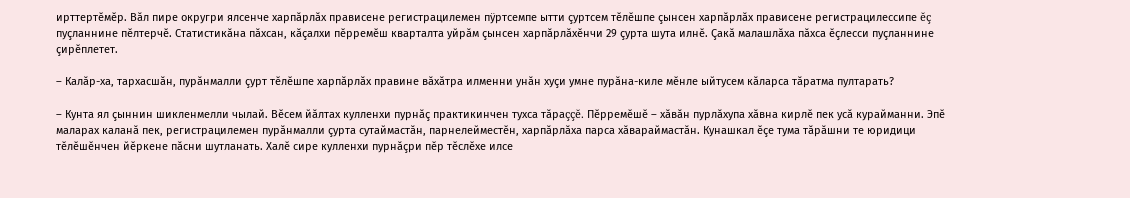ирттертĕмĕр. Вăл пире округри ялсенче харпăрлăх прависене регистрацилемен пÿртсемпе ытти çуртсем тĕлĕшпе çынсен харпăрлăх прависене регистрацилессипе ĕç пуçланнине пĕлтерчĕ. Статистикăна пăхсан, кăçалхи пĕрремĕш кварталта уйрăм çынсен харпăрлăхĕнчи 29 çурта шута илнĕ. Çакă малашлăха пăхса ĕçлесси пуçланнине çирĕплетет.

– Калăр-ха, тархасшăн, пурăнмалли çурт тĕлĕшпе харпăрлăх правине вăхăтра илменни унăн хуçи умне пурăна-киле мĕнле ыйтусем кăларса тăратма пултарать?

– Кунта ял çыннин шикленмелли чылай. Вĕсем йăлтах кулленхи пурнăç практикинчен тухса тăраççĕ. Пĕрремĕшĕ – хăвăн пурлăхупа хăвна кирлĕ пек усă курайманни. Эпĕ маларах каланă пек, регистрацилемен пурăнмалли çурта сутаймастăн, парнелейместĕн, харпăрлăха парса хăвараймастăн. Кунашкал ĕçе тума тăрăшни те юридици тĕлĕшĕнчен йĕркене пăсни шутланать. Халĕ сире кулленхи пурнăçри пĕр тĕслĕхе илсе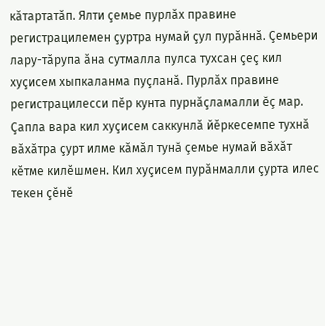кăтартатăп. Ялти çемье пурлăх правине регистрацилемен çуртра нумай çул пурăннă. Çемьери лару-тăрупа ăна сутмалла пулса тухсан çеç кил хуçисем хыпкаланма пуçланă. Пурлăх правине регистрацилесси пĕр кунта пурнăçламалли ĕç мар. Çапла вара кил хуçисем саккунлă йĕркесемпе тухнă вăхăтра çурт илме кăмăл тунă çемье нумай вăхăт кĕтме килĕшмен. Кил хуçисем пурăнмалли çурта илес текен çĕнĕ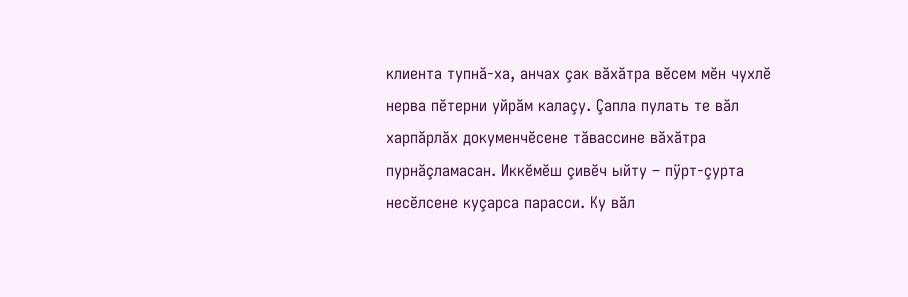клиента тупнă-ха, анчах çак вăхăтра вĕсем мĕн чухлĕ нерва пĕтерни уйрăм калаçу. Çапла пулать те вăл харпăрлăх докуменчĕсене тăвассине вăхăтра пурнăçламасан. Иккĕмĕш çивĕч ыйту – пÿрт-çурта несĕлсене куçарса парасси. Ку вăл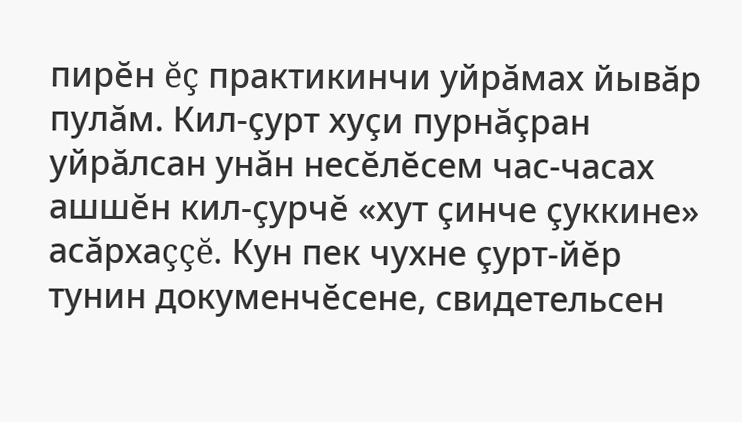пирĕн ĕç практикинчи уйрăмах йывăр пулăм. Кил-çурт хуçи пурнăçран уйрăлсан унăн несĕлĕсем час-часах ашшĕн кил-çурчĕ «хут çинче çуккине» асăрхаççĕ. Кун пек чухне çурт-йĕр тунин докуменчĕсене, свидетельсен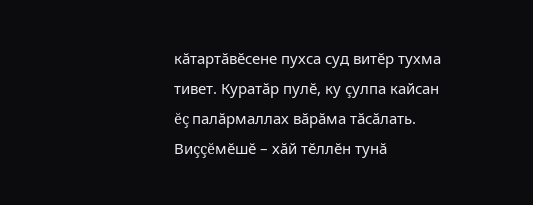кăтартăвĕсене пухса суд витĕр тухма тивет. Куратăр пулĕ, ку çулпа кайсан ĕç палăрмаллах вăрăма тăсăлать. Виççĕмĕшĕ – хăй тĕллĕн тунă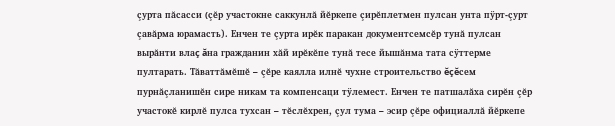çурта пăсасси (çĕр участокне саккунлă йĕркепе çирĕплетмен пулсан унта пÿрт-çурт çавăрма юрамасть). Енчен те çурта ирĕк паракан документсемсĕр тунă пулсан вырăнти влаç ăна гражданин хăй ирĕкĕпе тунă тесе йышăнма тата сÿттерме пултарать. Тăваттăмĕшĕ – çĕре каялла илнĕ чухне строительство ĕçĕсем пурнăçланишĕн сире никам та компенсаци тÿлемест. Енчен те патшалăха сирĕн çĕр участокĕ кирлĕ пулса тухсан – тĕслĕхрен, çул тума – эсир çĕре официаллă йĕркепе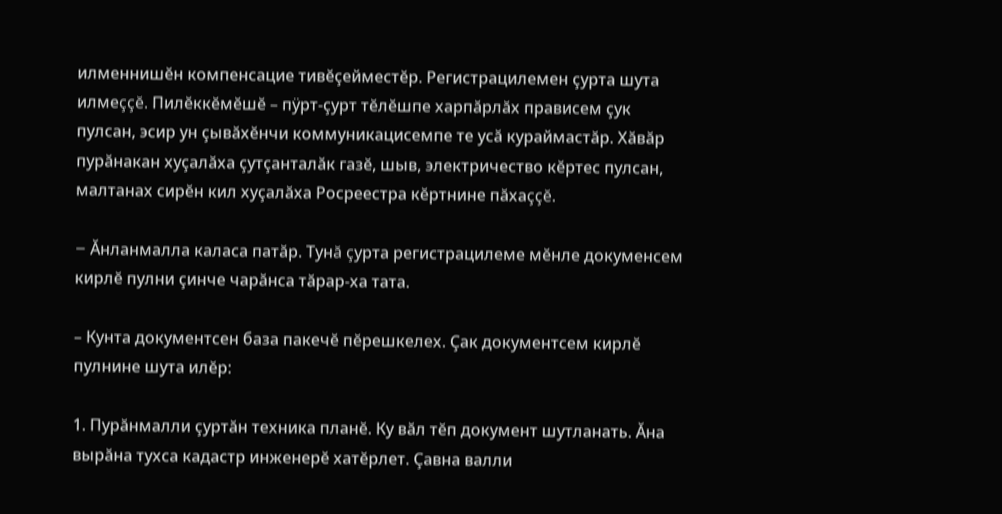илменнишĕн компенсацие тивĕçейместĕр. Регистрацилемен çурта шута илмеççĕ. Пилĕккĕмĕшĕ – пÿрт-çурт тĕлĕшпе харпăрлăх прависем çук пулсан, эсир ун çывăхĕнчи коммуникацисемпе те усă кураймастăр. Хăвăр пурăнакан хуçалăха çутçанталăк газĕ, шыв, электричество кĕртес пулсан, малтанах сирĕн кил хуçалăха Росреестра кĕртнине пăхаççĕ.

– Ăнланмалла каласа патăр. Тунă çурта регистрацилеме мĕнле докуменсем кирлĕ пулни çинче чарăнса тăрар-ха тата.

– Кунта документсен база пакечĕ пĕрешкелех. Çак документсем кирлĕ пулнине шута илĕр:

1. Пурăнмалли çуртăн техника планĕ. Ку вăл тĕп документ шутланать. Ăна вырăна тухса кадастр инженерĕ хатĕрлет. Çавна валли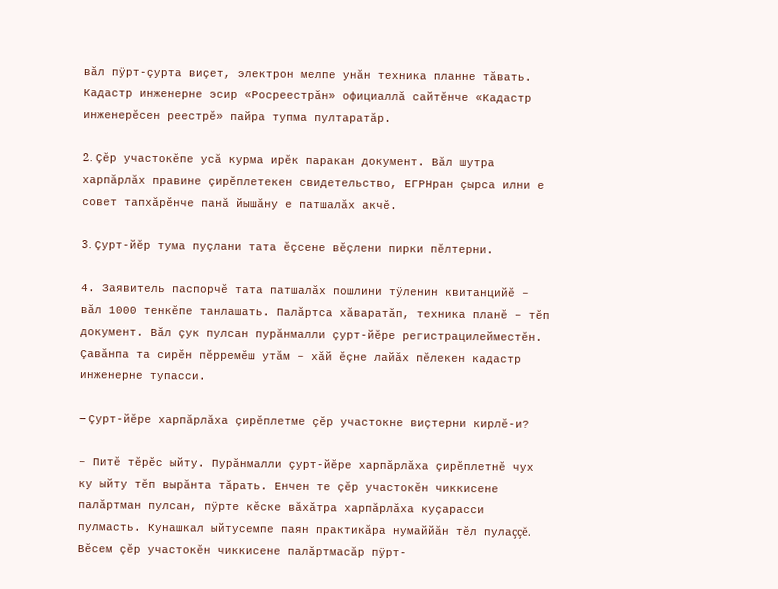вăл пÿрт-çурта виçет, электрон мелпе унăн техника планне тăвать. Кадастр инженерне эсир «Росреестрăн» официаллă сайтĕнче «Кадастр инженерĕсен реестрĕ» пайра тупма пултаратăр.

2. Çĕр участокĕпе усă курма ирĕк паракан документ. Вăл шутра харпăрлăх правине çирĕплетекен свидетельство, ЕГРНран çырса илни е совет тапхăрĕнче панă йышăну е патшалăх акчĕ.

3. Çурт-йĕр тума пуçлани тата ĕçсене вĕçлени пирки пĕлтерни.

4. Заявитель паспорчĕ тата патшалăх пошлини тÿленин квитанцийĕ – вăл 1000 тенкĕпе танлашать. Палăртса хăваратăп, техника планĕ – тĕп документ. Вăл çук пулсан пурăнмалли çурт-йĕре регистрацилейместĕн. Çавăнпа та сирĕн пĕрремĕш утăм – хăй ĕçне лайăх пĕлекен кадастр инженерне тупасси.

– Çурт-йĕре харпăрлăха çирĕплетме çĕр участокне виçтерни кирлĕ-и?

– Питĕ тĕрĕс ыйту. Пурăнмалли çурт-йĕре харпăрлăха çирĕплетнĕ чух ку ыйту тĕп вырăнта тăрать. Енчен те çĕр участокĕн чиккисене палăртман пулсан, пÿрте кĕске вăхăтра харпăрлăха куçарасси пулмасть. Кунашкал ыйтусемпе паян практикăра нумаййăн тĕл пулаççĕ. Вĕсем çĕр участокĕн чиккисене палăртмасăр пÿрт-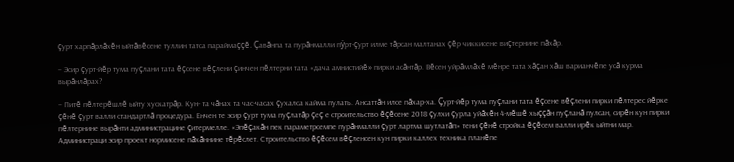çурт харпăрлăхĕн ыйтăвĕсене туллин татса параймаççĕ. Çавăнпа та пурăнмалли пÿрт-çурт илме тăрсан малтанах çĕр чиккисене виçтернине пăхăр.

– Эсир çурт-йĕр тума пуçлани тата ĕçсене вĕçлени çинчен пĕлтерни тата «дача амнистийĕ» пирки асăнтăр. Вĕсен уйрăмлăхĕ мĕнре тата хăçан хăш варианчĕпе усă курма вырăнлăрах?

– Питĕ пĕлтерĕшлĕ ыйту хускатрăр. Кун- та чăнах та час-часах çухалса кайма пулать. Ансаттăн илсе пăхар-ха. Çурт-йĕр тума пуçлани тата ĕçсене вĕçлени пирки пĕлтерес йĕрке çĕнĕ çурт валли стандартлă процедура. Енчен те эсир çурт тума пуçлатăр çеç е строительство ĕçĕсене 2018 çулхи çурла уйăхĕн 4-мĕшĕ хыççăн пуçланă пулсан, сирĕн кун пирки пĕлтернине вырăнти администрацине çитермелле. «Эпĕçакăн пек параметрсемпе пурăнмалли çурт лартма шутлатăп» тени çĕнĕ стройка ĕçĕсем валли ирĕк ыйтни мар. Администраци эсир проект нормисене пăхăннине тĕрĕслет. Строительство ĕçĕсем вĕçленсен кун пирки каллех техника планĕпе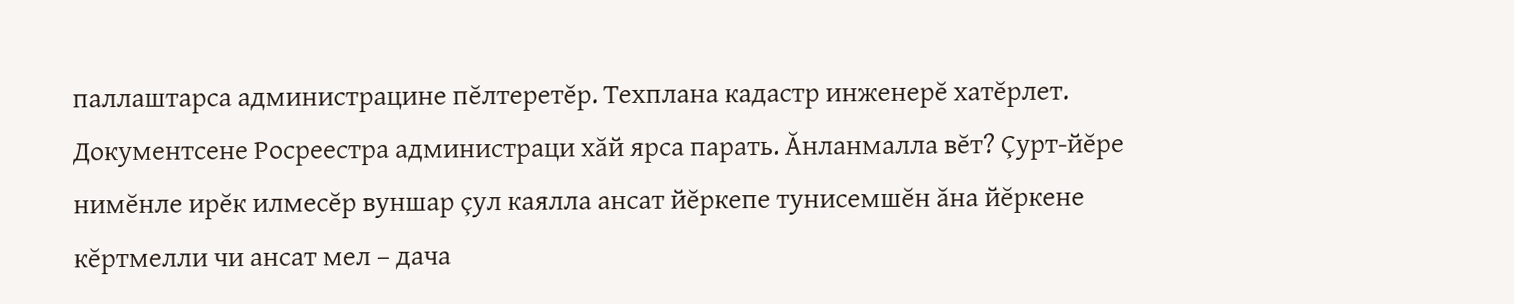паллаштарса администрацине пĕлтеретĕр. Техплана кадастр инженерĕ хатĕрлет. Документсене Росреестра администраци хăй ярса парать. Ăнланмалла вĕт? Çурт-йĕре нимĕнле ирĕк илмесĕр вуншар çул каялла ансат йĕркепе тунисемшĕн ăна йĕркене кĕртмелли чи ансат мел – дача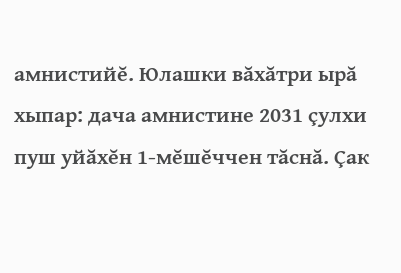амнистийĕ. Юлашки вăхăтри ырă хыпар: дача амнистине 2031 çулхи пуш уйăхĕн 1-мĕшĕччен тăснă. Çак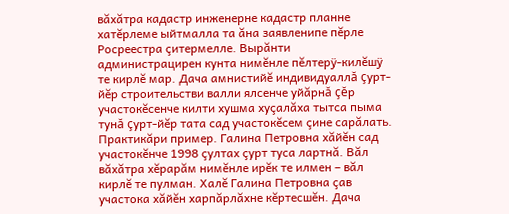вăхăтра кадастр инженерне кадастр планне хатĕрлеме ыйтмалла та ăна заявленипе пĕрле Росреестра çитермелле. Вырăнти администрацирен кунта нимĕнле пĕлтерÿ-килĕшÿ те кирлĕ мар. Дача амнистийĕ индивидуаллă çурт-йĕр строительстви валли ялсенче уйăрнă çĕр участокĕсенче килти хушма хуçалăха тытса пыма тунă çурт-йĕр тата сад участокĕсем çине сарăлать. Практикăри пример. Галина Петровна хăйĕн сад участокĕнче 1998 çултах çурт туса лартнă. Вăл вăхăтра хĕрарăм нимĕнле ирĕк те илмен – вăл кирлĕ те пулман. Халĕ Галина Петровна çав участока хăйĕн харпăрлăхне кĕртесшĕн. Дача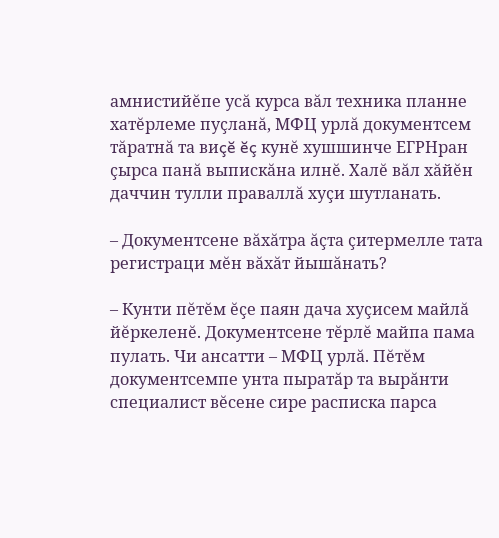амнистийĕпе усă курса вăл техника планне хатĕрлеме пуçланă, МФЦ урлă документсем тăратнă та виçĕ ĕç кунĕ хушшинче ЕГРНран çырса панă выпискăна илнĕ. Халĕ вăл хăйĕн даччин тулли праваллă хуçи шутланать.

– Документсене вăхăтра ăçта çитермелле тата регистраци мĕн вăхăт йышăнать?

– Кунти пĕтĕм ĕçе паян дача хуçисем майлă йĕркеленĕ. Документсене тĕрлĕ майпа пама пулать. Чи ансатти – МФЦ урлă. Пĕтĕм документсемпе унта пыратăр та вырăнти специалист вĕсене сире расписка парса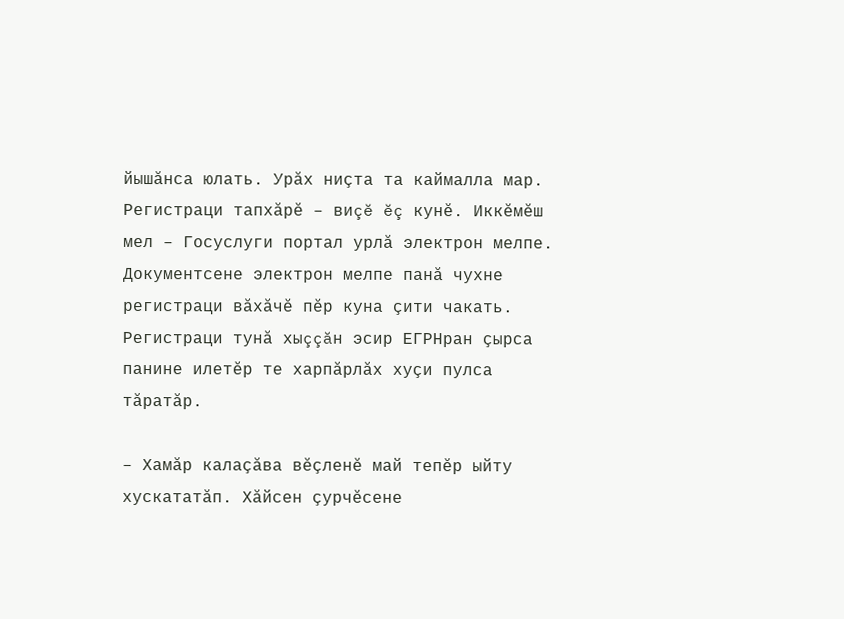йышăнса юлать. Урăх ниçта та каймалла мар. Регистраци тапхăрĕ – виçĕ ĕç кунĕ. Иккĕмĕш мел – Госуслуги портал урлă электрон мелпе. Документсене электрон мелпе панă чухне регистраци вăхăчĕ пĕр куна çити чакать. Регистраци тунă хыççăн эсир ЕГРНран çырса панине илетĕр те харпăрлăх хуçи пулса тăратăр.

– Хамăр калаçăва вĕçленĕ май тепĕр ыйту хускататăп. Хăйсен çурчĕсене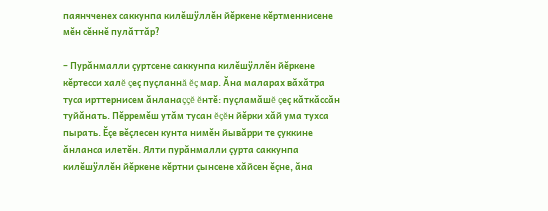паянчченех саккунпа килĕшÿллĕн йĕркене кĕртменнисене мĕн сĕннĕ пулăттăр?

– Пурăнмалли çуртсене саккунпа килĕшÿллĕн йĕркене кĕртесси халĕ çеç пуçланнă ĕç мар. Ăна маларах вăхăтра туса ирттернисем ăнланаççĕ ĕнтĕ: пуçламăшĕ çеç кăткăссăн туйăнать. Пĕрремĕш утăм тусан ĕçĕн йĕрки хăй ума тухса пырать. Ĕçе вĕçлесен кунта нимĕн йывăрри те çуккине ăнланса илетĕн. Ялти пурăнмалли çурта саккунпа килĕшÿллĕн йĕркене кĕртни çынсене хăйсен ĕçне, ăна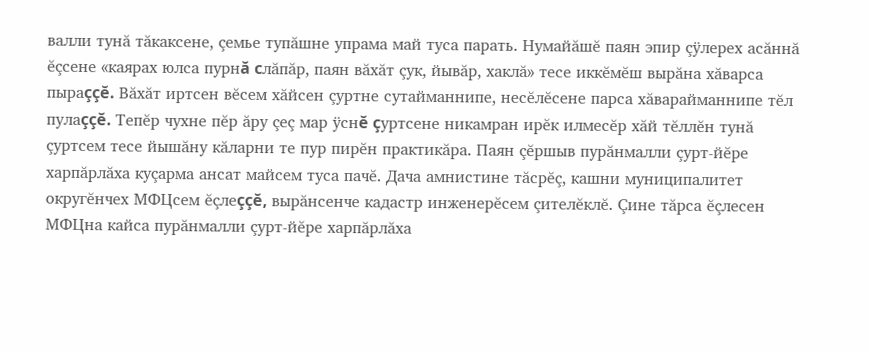валли тунă тăкаксене, çемье тупăшне упрама май туса парать. Нумайăшĕ паян эпир çÿлерех асăннă ĕçсене «каярах юлса пурнă cлăпăр, паян вăхăт çук, йывăр, хаклă» тесе иккĕмĕш вырăна хăварса пыраççĕ. Вăхăт иртсен вĕсем хăйсен çуртне сутайманнипе, несĕлĕсене парса хăварайманнипе тĕл пулаççĕ. Тепĕр чухне пĕр ăру çеç мар ÿснĕ çуртсене никамран ирĕк илмесĕр хăй тĕллĕн тунă çуртсем тесе йышăну кăларни те пур пирĕн практикăра. Паян çĕршыв пурăнмалли çурт-йĕре харпăрлăха куçарма ансат майсем туса пачĕ. Дача амнистине тăсрĕç, кашни муниципалитет округĕнчех МФЦсем ĕçлеççĕ, вырăнсенче кадастр инженерĕсем çителĕклĕ. Çине тăрса ĕçлесен МФЦна кайса пурăнмалли çурт-йĕре харпăрлăха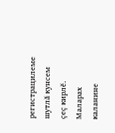регистрацилеме шутлă кунсем çеç кирлĕ. Маларах каланине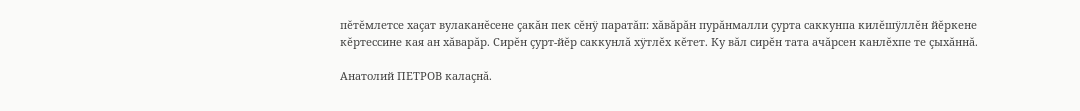пĕтĕмлетсе хаçат вулаканĕсене çакăн пек сĕнÿ паратăп: хăвăрăн пурăнмалли çурта саккунпа килĕшÿллĕн йĕркене кĕртессине кая ан хăварăр. Сирĕн çурт-йĕр саккунлă хÿтлĕх кĕтет. Ку вăл сирĕн тата ачăрсен канлĕхпе те çыхăннă.

Анатолий ПЕТРОВ калаçнă.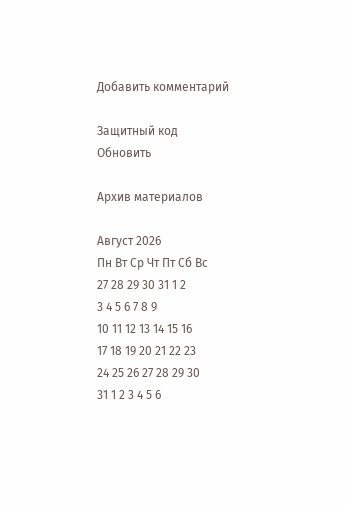Добавить комментарий

Защитный код
Обновить

Архив материалов

Август 2026
Пн Вт Ср Чт Пт Сб Вс
27 28 29 30 31 1 2
3 4 5 6 7 8 9
10 11 12 13 14 15 16
17 18 19 20 21 22 23
24 25 26 27 28 29 30
31 1 2 3 4 5 6